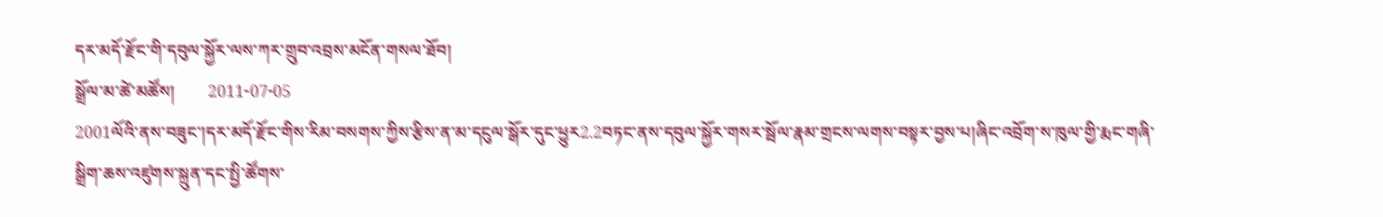དར་མདོ་རྫོང་གི་དབུལ་སྐྱོར་ལས་ཀར་གྲུབ་འབྲས་མངོན་གསལ་ཐོབ།
སྒྲོལ་མ་ཚེ་མཚོས།        2011-07-05
2001ལོའི་ནས་བཟུང་།དར་མདོ་རྫོང་གིས་རིམ་བསགས་ཀྱིས་རྩིས་ན་མ་དངུལ་སྒོར་དུང་ཕྱུར2.2བཏང་ནས་དབུལ་སྐྱོར་གསར་སྦོལ་རྣམ་གྲངས་ལགས་བསྟར་བྱས་པ།ཞིང་འབྲོག་ས་ཁུལ་གྱི་རྨང་གཞི་སྒྲིག་ཆས་འཛུགས་སྐྲུན་དང་སྤྱི་ཚོགས་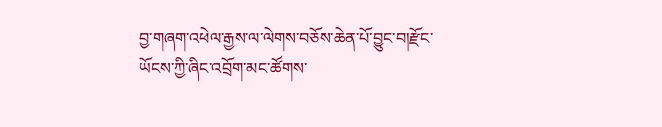བྱ་གཞག་འཕེལ་རྒྱས་ལ་ལེགས་བཅོས་ཆེན་པོ་བྱུང་བ།རྫོང་ཡོངས་ཀྱི་ཞིང་འབྲོག་མང་ཚོགས་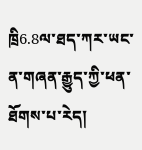ཁྲི6.8ལ་ཐད་ཀར་ཡང་ན་གཞན་རྒྱུད་ཀྱི་ཕན་ཐོགས་པ་རེད།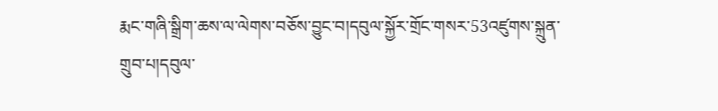རྨང་གཞི་སྒྲིག་ཆས་ལ་ལེགས་བཅོས་བྱུང་བ།དབུལ་སྐྱོར་གྲོང་གསར་53འཛུགས་སྐྲུན་གྲུབ་པ།དབུལ་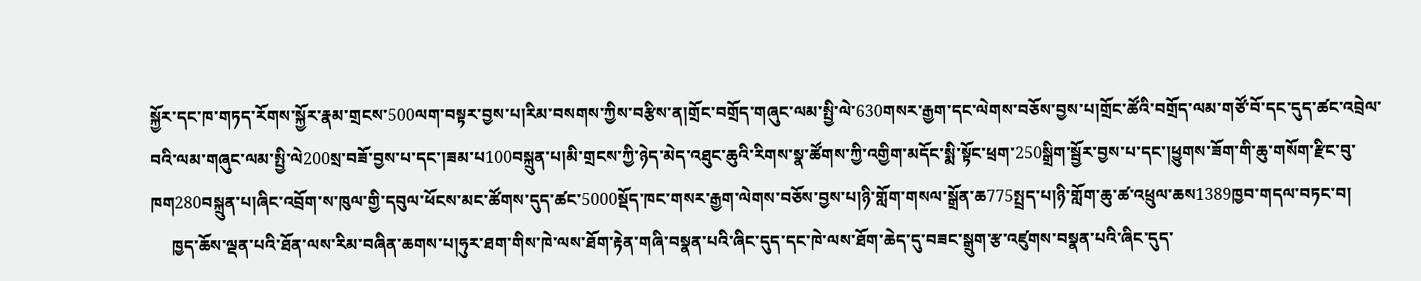སྐྱོར་དང་ཁ་གཏད་རོགས་སྐྱོར་རྣམ་གྲངས་500ལག་བསྟར་བྱས་པ།རིམ་བསགས་ཀྱིས་བརྩིས་ན།གྲོང་བགྲོད་གཞུང་ལམ་སྤྱི་ལེ་630གསར་རྒྱག་དང་ལེགས་བཅོས་བྱས་པ།གྲོང་ཚོའི་བགྲོད་ལམ་གཙོ་བོ་དང་དུད་ཚང་འབྲེལ་བའི་ལམ་གཞུང་ལམ་སྤྱི་ལེ200སྲ་བཟོ་བྱས་པ་དང་།ཟམ་པ100བསྐྲུན་པ།མི་གྲངས་ཀྱི་ཉེད་མེད་འཐུང་ཆུའི་རིགས་སྣ་ཚོགས་ཀྱི་འགྱིག་མདོང་སྨི་སྟོང་ཕྲག་250སྒྲིག་སྦྱོར་བྱས་པ་དང་།ཕྱུགས་ཟོག་གི་ཆུ་གསོག་རྫིང་བུ་ཁག280བསྐྲུན་པ།ཞིང་འབྲོག་ས་ཁུལ་གྱི་དབུལ་ཕོངས་མང་ཚོགས་དུད་ཚང་5000སྡོད་ཁང་གསར་རྒྱག་ལེགས་བཅོས་བྱས་པ།ཉི་གློག་གསལ་སྒྲོན་ཆ775སྤྲད་པ།ཉི་གློག་ཆུ་ཚ་འཕྲུལ་ཆས1389ཁྱབ་གདལ་བཏང་བ།
     ཁྱད་ཆོས་ལྡན་པའི་ཐོན་ལས་རིམ་བཞིན་ཆགས་པ།ཧུར་ཐག་གིས་ཁེ་ལས་ཐོག་རྟེན་གཞི་བསྣན་པའི་ཞིང་དུད་དང་ཁེ་ལས་ཐོག་ཆེད་དུ་བཟང་སྒྲུག་རྩ་འཛུགས་བསྣན་པའི་ཞིང་དུད་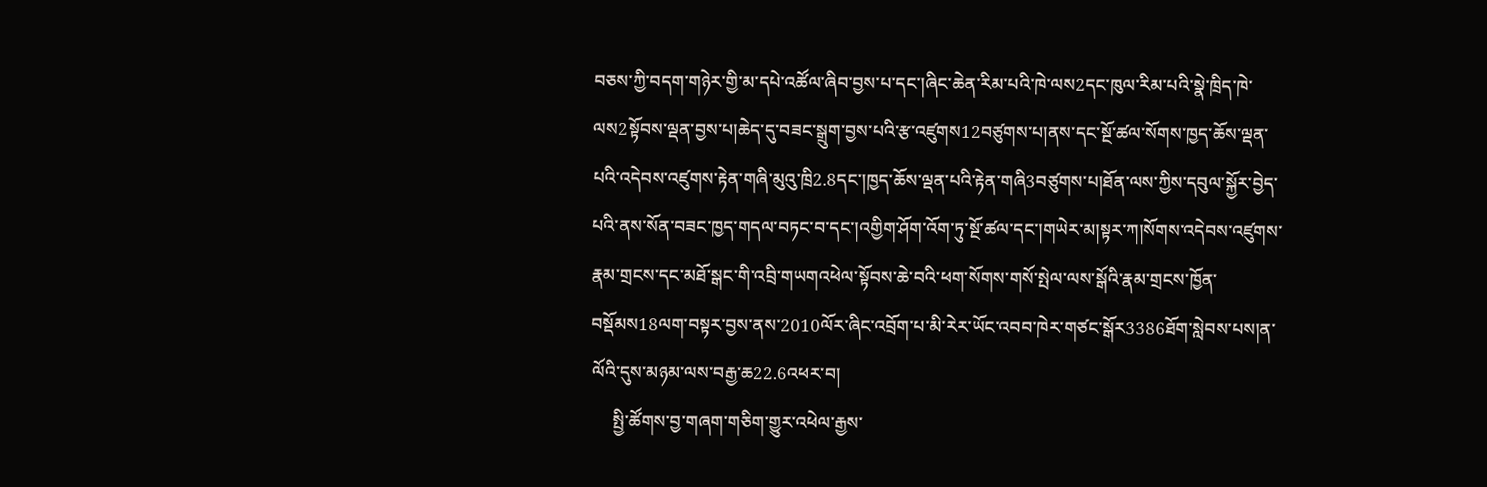བཅས་ཀྱི་བདག་གཉེར་གྱི་མ་དཔེ་འཚོལ་ཞིབ་བྱས་པ་དང་།ཞིང་ཆེན་རིམ་པའི་ཁེ་ལས2དང་ཁུལ་རིམ་པའི་སྣེ་ཁྲིད་ཁེ་ལས2སྟོབས་ལྡན་བྱས་པ།ཆེད་དུ་བཟང་སྒྲུག་བྱས་པའི་རྩ་འཛུགས12བཙུགས་པ།ནས་དང་སྔོ་ཚལ་སོགས་ཁྱད་ཆོས་ལྡན་པའི་འདེབས་འཛུགས་རྟེན་གཞི་མུའུ་ཁྲི2.8དང་།ཁྱད་ཆོས་ལྡན་པའི་རྟེན་གཞི3བཙུགས་པ།ཐོན་ལས་ཀྱིས་དབུལ་སྐྱོར་བྱེད་པའི་ནས་སོན་བཟང་ཁྱད་གདལ་བཏང་བ་དང་།འགྱིག་ཤོག་འོག་ཏུ་སྔོ་ཚལ་དང་།གཡེར་མ།སྟར་ཀ།སོགས་འདེབས་འཛུགས་རྣམ་གྲངས་དང་མཐོ་སྒང་གི་འབྲི་གཡགའཕེལ་སྟོབས་ཆེ་བའི་ཕག་སོགས་གསོ་སྤེལ་ལས་སྒོའི་རྣམ་གྲངས་ཁྱོན་བསྡོམས18ལག་བསྟར་བྱས་ནས་2010ལོར་ཞིང་འབྲོག་པ་མི་རེར་ཡོང་འབབ་ཁེར་གཙང་སྒོར3386ཐོག་སླེབས་པས།ན་ལོའི་དུས་མཉམ་ལས་བརྒྱ་ཆ22.6འཕར་བ།
     སྤྱི་ཚོགས་བྱ་གཞག་གཅིག་གྱུར་འཕེལ་རྒྱས་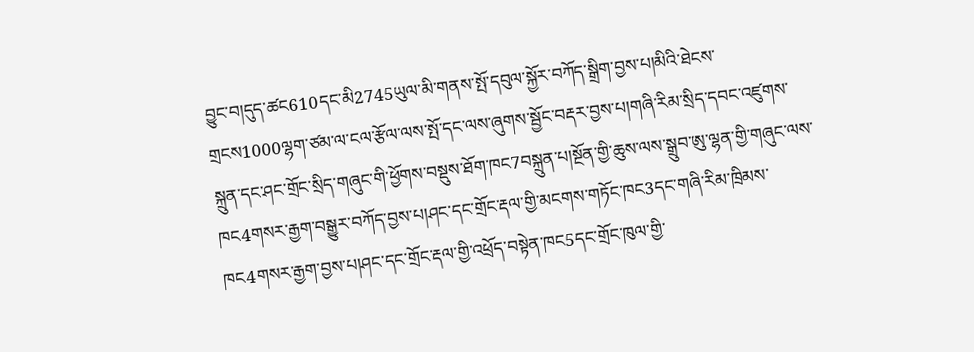བྱུང་བ།དུད་ཚང610དང་མི2745ཡུལ་མི་གནས་སྤོ་དབུལ་སྐྱོར་བཀོད་སྒྲིག་བྱས་པ།མིའི་ཐེངས་གྲངས1000ལྷག་ཙམ་ལ་ངལ་རྩོལ་ལས་སྤོ་དང་ལས་ཞུགས་སྦྱོང་བརྡར་བྱས་པ།གཞི་རིམ་སྲིད་དབང་འཛུགས་སྐྲུན་དང་ཤང་གྲོང་སྲིད་གཞུང་གི་ཕྱོགས་བསྡུས་ཐོག་ཁང7བསྐྲུན་པ།སྔོན་གྱི་ཆུས་ལས་སྒྲུབ་ཨུ་ལྷན་གྱི་གཞུང་ལས་ཁང4གསར་རྒྱག་བསྒྱུར་བཀོད་བྱས་པ།ཤང་དང་གྲོང་རྡལ་གྱི་མངགས་གཏོང་ཁང3དང་གཞི་རིམ་ཁྲིམས་ཁང4གསར་རྒྱག་བྱས་པ།ཤང་དང་གྲོང་རྡལ་གྱི་འཕྲོད་བསྟེན་ཁང5དང་གྲོང་ཁུལ་གྱི་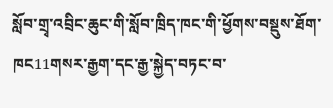སློབ་གྲྭ་འབྲིང་ཆུང་གི་སློབ་ཁྲིད་ཁང་གི་ཕྱོགས་བསྡུས་ཐོག་ཁང11གསར་རྒྱག་དང་རྒྱ་སྐྱེད་བཏང་བ་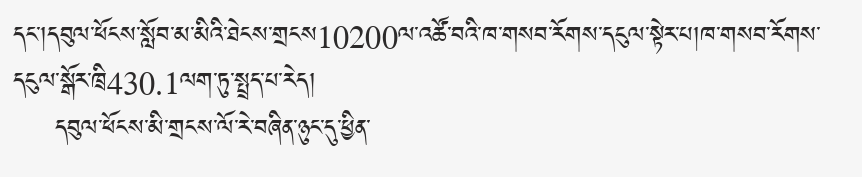དང་།དབུལ་ཕོངས་སློབ་མ་མིའི་ཐེངས་གྲངས10200ལ་འཚོ་བའི་ཁ་གསབ་རོགས་དངུལ་སྟེར་པ།ཁ་གསབ་རོགས་དངུལ་སྒོར་ཁྲི430.1ལག་ཏུ་སྤྲད་པ་རེད།
     དབུལ་ཕོངས་མི་གྲངས་ལོ་རེ་བཞིན་ཉུང་དུ་ཕྱིན་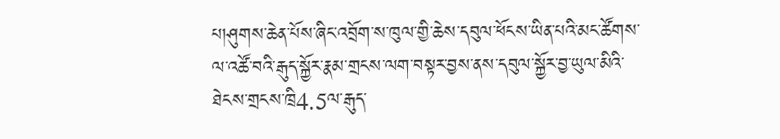པ།ཤུགས་ཆེན་པོས་ཞིང་འབྲོག་ས་ཁུལ་གྱི་ཆེས་དབུལ་ཕོངས་ཡིན་པའི་མང་ཚོགས་ལ་འཚོ་བའི་རྒུད་སྐྱོར་རྣམ་གྲངས་ལག་བསྟར་བྱས་ནས་དབུལ་སྐྱོར་བྱ་ཡུལ་མིའི་ཐེངས་གྲངས་ཁྲི4.5ལ་རྒུད་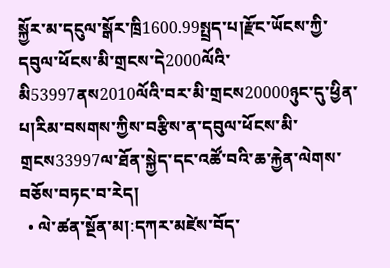སྐྱོར་མ་དངུལ་སྒོར་ཁྲི1600.99སྤྲད་པ།རྫོང་ཡོངས་ཀྱི་དབུལ་ཕོངས་མི་གྲངས་དེ2000ལོའི་མི53997ནས2010ལོའི་བར་མི་གྲངས20000ཉུང་དུ་ཕྱིན་པ།རིམ་བསགས་ཀྱིས་བརྩིས་ན་དབུལ་ཕོངས་མི་གྲངས33997ལ་ཐོན་སྐྱེད་དང་འཚོ་བའི་ཆ་རྐྱེན་ལེགས་བཅོས་བཏང་བ་རེད།
  • ལེ་ཚན་སྔོན་མ།:དཀར་མཛེས་བོད་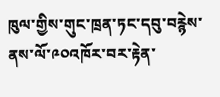ཁུལ་གྱིས་གུང་ཁྲན་ཏང་དབུ་བརྙེས་ནས་ལོ་༩༠འཁོར་བར་རྟེན་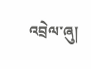འབྲེལ་ཞུ།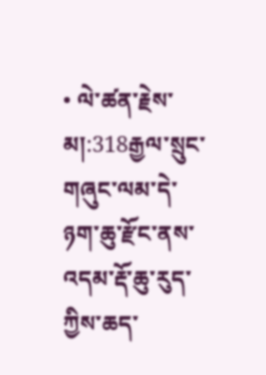• ལེ་ཚན་རྗེས་མ།:318རྒྱལ་སྲུང་གཞུང་ལམ་དེ་ཉག་ཆུ་རྫོང་ནས་འདམ་རྡོ་ཆུ་རུད་ཀྱིས་ཆད་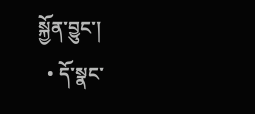སྐྱོན་བྱུང་།
  • དོ་སྣང་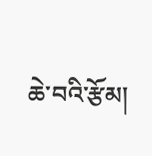ཆེ་བའི་རྩོམ།